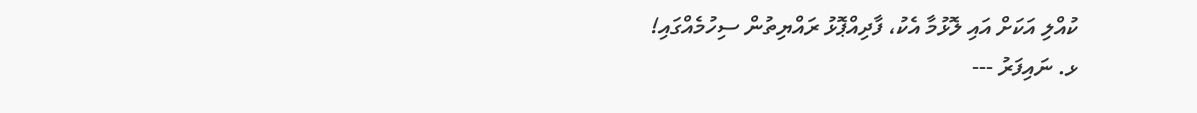ކުއްލި އަކަށް އައި ލޮޅުމާ އެކު، ފާދިއްޕޮޅު ރައްޔިތުން ސިހުމެއްގައި!
ޅ. ނައިފަރު ---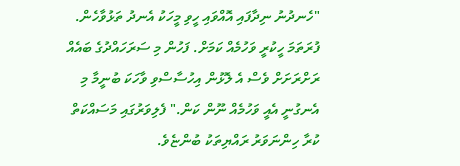"ހެނދުނު ނިދާފައި އޮއްވައި ހީވި މީހަކު އެނދު ތަޅުވާހެން. ފުރަތަމަ ހީކުރީ ވަހުމެއް ކަމަށް. ފަހުން މި ސަރަހައްދުގެ ބައެއް ރަށްރަށަށް ވެސް އެ ލޮޅުން އިހުސާސްވި ވާހަކަ ބުނީމާ މި އެނގުނީ އެއީ ވަހުމެއް ނޫން ކަން." ފެލިވަރުގައި މަސައްކަތް ކުރާ ހިންނަވަރު ރައްޔިތަކު ބުންޏެވެ.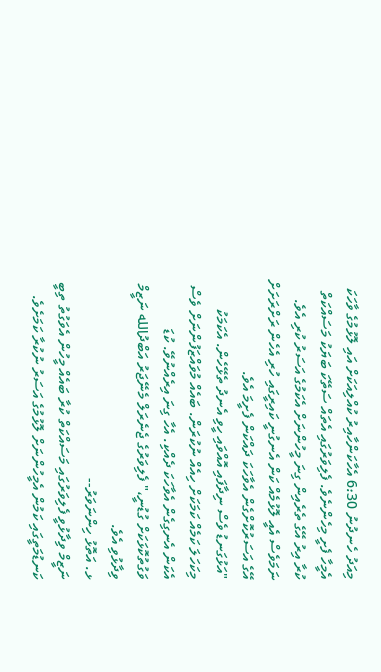މިއަދު ހެނދުނު 6:30 އެހާކަންހާއިރު ކުއްލިއަކަށް އައި ލޮޅުމުގެ ވާހަކަ އެމީހާ ފެށީ މިހެންނެވެ. ފެލިވަރުގައި އެތައް ސަތޭކަ ބަޔަކު މަސައްކަތް ކުރާ އިރު އޭގެ ތެރެއިން ގިނަ މީހުންނަށް އެކަމުގެ އަސަރު ކުރި އެވެ. ނަމަވެސް އެއީ ލޮޅުމެއް ކަން އެނގުނީ ކައިރީގައި ހުރި އެހެން ރަށްރަށަށް އޭގެ އަސަރުކޮށްގެން އެވާހަކަ ދައްކަން ފެށީމަ އެވެ.
"އަޅުގަނޑު ވެސް ނިދާފައި އޮއްވައި ހީވި އެނދު ތެޅޭހެން. އެކަމަކު މިކަހަލަ ކަމެއް ކަމަކަށް ހިއެއް ނުކުރަން. ބައެއް މުވައްޒަފުންނަށް ވެސް އެކަން އެނގިގެން އެވާހަކަ ދެއްކި. އެހާ ގިނަ އިރެއްނުވޭ. ކުޑަ ވަގުތުކޮޅަކަށް ގުޑުނީ،" ފެލިވަރުގެ ޖެނެރަލް މެނޭޖަރު އަބްދުالله ނަޒީމް ވިދާޅުވި އެވެ.
ޅ. އަތޮޅު ހިންނަވަރު--
ނަޒީމް ވިދާޅުވީ ފެލިވަރުގައި މަސައްކަތް ކުރާ ބައެއް މީހުން އެވަގުތު ތިބީ ކަނޑުމަތީގައި ކަމުން އެމީހުންނަށް ލޮޅުމުގެ އަސަރު ނުކުރާ ކަމަށެވެ.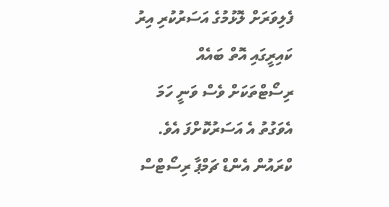ފެލިވަރަށް ލޮޅުމުގެ އަސަރުކުރި އިރު ކައިރީގައި އޮތް ބައެއް ރިސޯޓްތަކަށް ވެސް ވަނީ ހަމަ އެވަގުތު އެ އަސަރުކޮށްފަ އެވެ. ކްރައުން އެންޑް ޗަމްޕާ ރިސޯޓްސް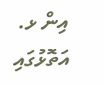އިން ޅ. އަތޮޅުގައި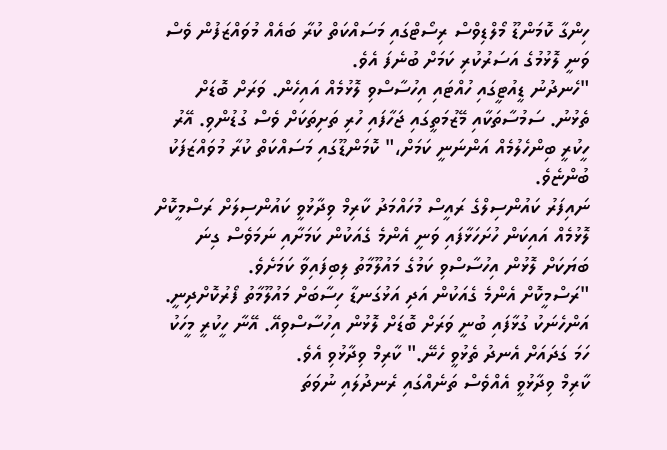ހިންގާ ކޮމަންޑޫ މޯލްޑިވްސް ރިސޯޓްގައި މަސައްކަތް ކުރާ ބައެއް މުވައްޒަފުން ވެސް ވަނީ ލޮޅުމުގެ އަސަރުކުރި ކަމަށް ބުނެފަ އެވެ.
"ހެނދުނު ޑީއުޓީގައި ހުއްޓައި އިހުސާސްވި ލޮޅުމެއް އައިހެން. ވަރަށް ބޮޑަށް ތެޅުނު. ސަމުސާތަކާއި މޭޒުމަތީގައި ޖަހާފައި ހުރި ތަށިތަކަށް ވެސް ގުޑުންވި. އޭރު ހީކުރީ ބިންހެލުމެއް އަންނަނީ ކަމަށް،" ކޮމަންޑޫގައި މަސައްކަތް ކުރާ މުވައްޒަފަކު ބުންޏެވެ.
ނައިފަރު ކައުންސިލްގެ ރައީސް މުހައްމަދު ކާރިމް ވިދާޅުވީ ކައުންސިލަށް ރަސްމީކޮށް ލޮޅުމެއް އައިކަން ހުށަހަޅާފައި ވަނީ އެންމެ ގެއަކުން ކަމަށާއި ނަމަވެސް ގިނަ ބަޔަކަށް ލޮޅުން އިހުސާސްވި ކަމުގެ މައުލޫމާތު ލިބިފައިވާ ކަމަށެވެ.
"ރަސްމީކޮށް އެންމެ ގެއަކުން އަދި އަޅުގަނޑާ ހިސާބަށް މައުލޫމާތު ފޯރުކޮށްދިނީ. އަންހެނަކު ގުޅާފައި ބުނީ ވަރަށް ބޮޑަށް ލޮޅުން އިހުސާސްވިއޭ. އޭނާ ހީކުރީ މީހަކު ހަމަ ގަދައަށް އެނދު ތެޅުވީ ހެނޭ." ކާރިމް ވިދާޅުވި އެވެ.
ކާރިމް ވިދާޅުވީ އެއްވެސް ތަނެއްގައި ރެނދުލައި ނުވަތަ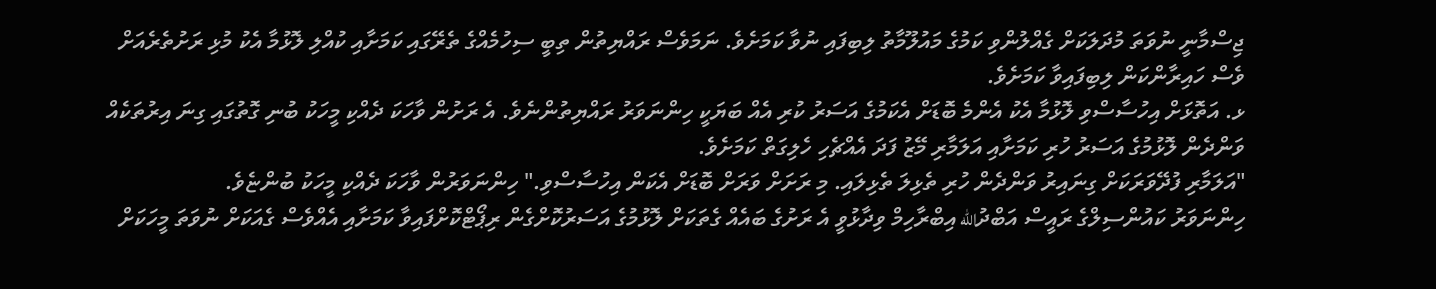ޖިސްމާނީ ނުވަތަ މުދަލަކަށް ގެއްލުންވި ކަމުގެ މައުލޫމާތު ލިބިފައި ނުވާ ކަމަށެވެ. ނަމަވެސް ރައްޔިތުން ތިބީ ސިހުމެއްގެ ތެރޭގައި ކަމަށާއި ކުއްލި ލޮޅުމާ އެކު މުޅި ރަށުތެރެއަށް ވެސް ހައިރާންކަން ލިބިފައިވާ ކަމަށެވެ.
ޅ. އަތޮޅަށް އިހުސާސްވި ލޮޅުމާ އެކު އެންމެ ބޮޑަށް އެކަމުގެ އަސަރު ކުރި އެއް ބަޔަކީ ހިންނަވަރު ރައްޔިތުންނެވެ. އެ ރަށުން ވާހަކަ ދެއްކި މީހަކު ބުނި ގޮތުގައި ގިނަ އިރުތަކެއް ވަންދެން ލޮޅުމުގެ އަސަރު ހުރި ކަމަށާއި އަލަމާރި މޭޒު ފަދަ އެއްޗެހި ހެލިގަތް ކަމަށެވެ.
"އަލަމާރި ފުދޭވަރަކަށް ގިނައިރު ވަންދެން ހުރި ތެޅިލަ ތެޅިލައި. މި ރަށަށް ވަރަށް ބޮޑަށް އެކަން އިހުސާސްވި." ހިންނަވަރުން ވާހަކަ ދެއްކި މީހަކު ބުންޏެވެ.
ހިންނަވަރު ކައުންސިލްގެ ރައީސް އަބްދުالله އިބްރާހިމް ވިދާޅުވީ އެ ރަށުގެ ބައެއް ގެތަކަށް ލޮޅުމުގެ އަސަރުކޮށްގެން ރިޕޯޓްކޮށްފައިވާ ކަމަށާއި އެއްވެސް ގެއަކަށް ނުވަތަ މީހަކަށް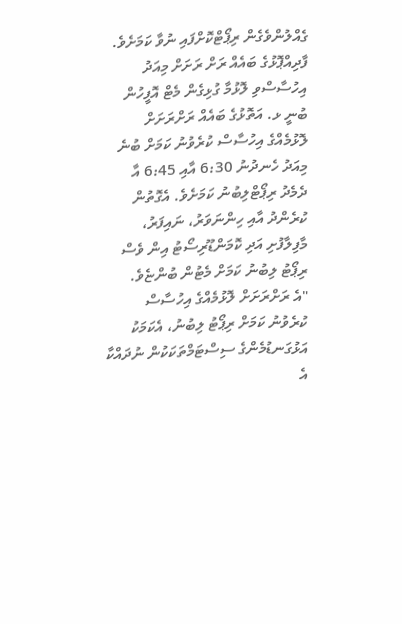ގެއްލުންވެގެން ރިޕޯޓްކޮށްފައި ނުވާ ކަމަށެވެ.
ފާދިއްޕޮޅުގެ ބައެއް ރަށް ރަށަށް މިއަދު އިހުސާސްވި ލޮޅުމާ ގުޅިގެން މެޓް އޮފީހުން ބުނީ ޅ. އަތޮޅުގެ ބައެއް ރަށްރަށަށް ލޮޅުމެއްގެ އިހުސާސް ކުރެވުނު ކަމަށް ބުނެ މިއަދު ހެނދުނު 6:30 އާއި 6:45 އާ ދެމެދު ރިޕޯޓްލިބުނު ކަމަށެވެ. އެގޮތުން ކުރެންދު އާއި ހިންނަވަރު، ނައިފަރު، މާފިލާފުށި އަދި ކޮމަންޑޫރިސޯޓު އިން ވެސް ރިޕޯޓު ލިބުނު ކަމަށް މެޓުން ބުންޏެވެ.
"އެ ރަށްރަށަށް ލޮޅުމެއްގެ އިހުސާސް ކުރެވުނު ކަމަށް ރިޕޯޓު ލިބުނު، އެކަމަކު އަޅުގަނޑުމެންގެ ސިސްޓަމްތަކަކުން ނުދައްކާ އެ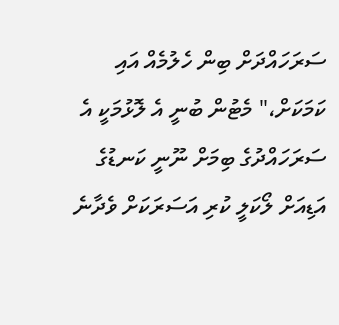ސަރަހައްދަށް ބިން ހެލުމެއް އައި ކަމަކަށް،" މެޓުން ބުނީ އެ ލޮޅުމަކީ އެ ސަރަހައްދުގެ ބިމަށް ނޫނީ ކަނޑުގެ އަޑިއަށް ލޯކަލީ ކުރި އަސަރަކަށް ވެދާނެ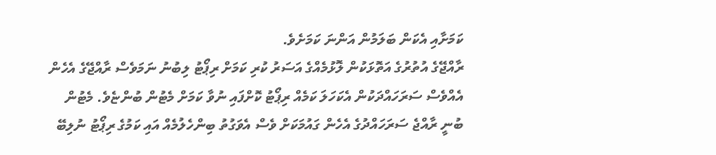ކަމަށާއި އެކަން ބަލަމުން އަންނަ ކަމަށެވެ.
ރާއްޖޭގެ އުތުރުގެ އަތޮޅަކުން ލޮޅުމެއްގެ އަސަރު ކުރި ކަމަށް ރިޕޯޓު ލިބުނު ނަމަވެސް ރާއްޖޭގެ އެހެން އެއްވެސް ސަރަހައްދަކުން އެކަހަލަ ކަމެއް ރިޕޯޓު ކޮށްފައި ނުވާ ކަމަށް މެޓުން ބުންޏެވެ. މެޓުން ބުނީ ރާއްޖެ ސަރަހައްދުގެ އެހެން ގައުމަކަށް ވެސް އެވަގުތު ބިންހެލުމެއް އައި ކަމުގެ ރިޕޯޓު ނުލިބޭ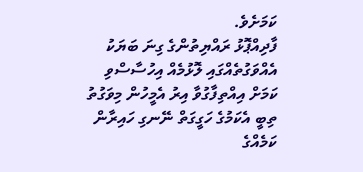ކަމަށެވެ.
ފާދިއްޕޮޅު ރައްޔިތުންގެ ގިނަ ބަޔަކު އެއްވަގުތެއްގައި ލޮޅުމެއް އިހުސާސްވި ކަމަށް އިއްތިފާގުވާ އިރު އެމީހުން މިވަގުތު ތިބީ އެކަމުގެ ހަގީގަތް ނޭނގި ހައިރާން ކަމެއްގެ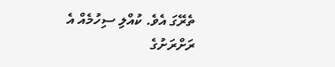ތެރޭގަ އެވެ. ކުއްލި ސިހުމެއް އެ ރަށްރަށުގެ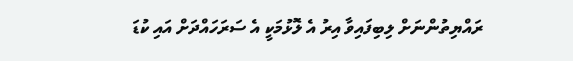ރައްޔިތުންނަށް ލިބިފައިވާ އިރު އެ ލޮޅުމަކީ އެ ސަރަހައްދަށް އައި ކުޑަ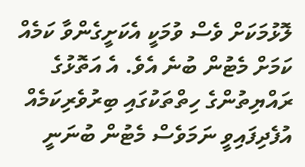ލޮޅުމަކަށް ވެސް ވުމަކީ އެކަށީގެންވާ ކަމެއް ކަމަށް މެޓުން ބުނެ އެވެ. އެ އަތޮޅުގެ ރައްޔިތުންގެ ހިތްތަކުގައި ބިރުވެރިކަމެއް އުފެދިފައިވީ ނަމަވެސް މެޓުން ބުނަނީ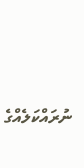ނުރައްކަލެއްގެ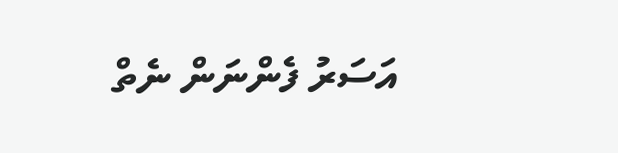އަސަރު ފެންނަން ނެތް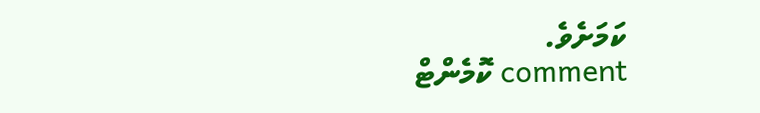ކަމަށެވެ.
comment ކޮމެންޓް